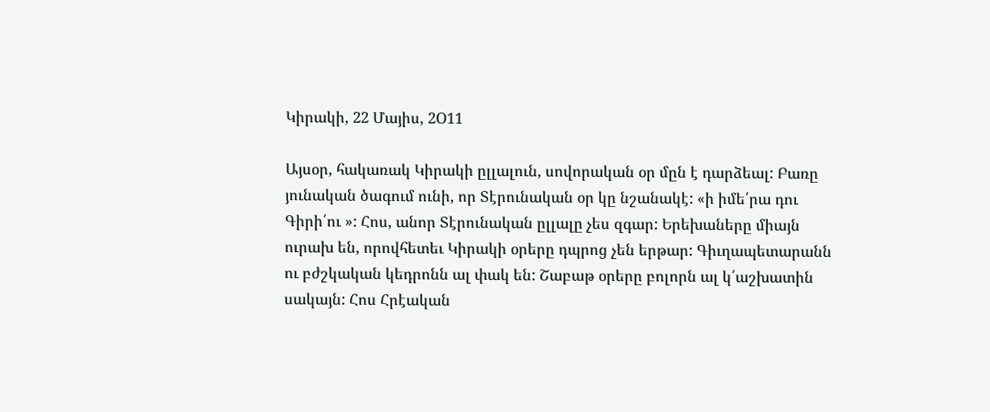Կիրակի, 22 Մայիս, 2Օ11

Այսօր, հակառակ Կիրակի ըլլալուն, սովորական օր մըն է դարձեալ: Բառը յունական ծագում ունի, որ Տէրունական օր կը նշանակէ: «ի իմե՛րա դու Գիրի՛ու »: Հոս, անոր Տէրունական ըլլալը չես զգար: Երեխաները միայն ուրախ են, որովհետեւ Կիրակի օրերը դպրոց չեն երթար: Գիւղապետարանն ու բժշկական կեդրոնն ալ փակ են: Շաբաթ օրերը բոլորն ալ կ՛աշխատին սակայն: Հոս Հրէական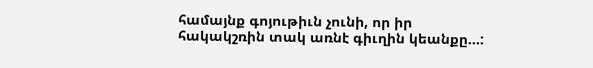համայնք գոյութիւն չունի, որ իր հակակշռին տակ առնէ գիւղին կեանքը...: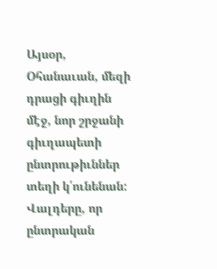Այսօր, Օհանաւան, մեզի դրացի գիւղին մէջ, նոր շրջանի գիւղապետի ընտրութիւններ տեղի կ՛ունենան: Վալդերը, որ ընտրական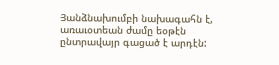Յանձնախումբի նախագահն է, առաւօտեան ժամը եօթէն ընտրավայր գացած է արդէն: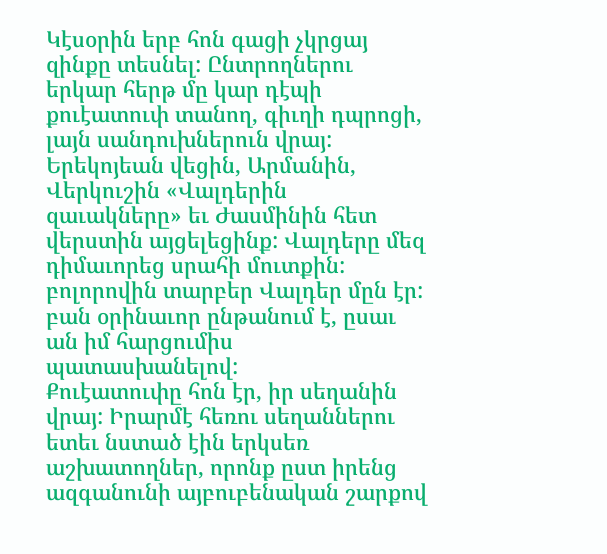Կէսօրին երբ հոն գացի չկրցայ զինքը տեսնել: Ընտրողներու երկար հերթ մը կար դէպի քուէատուփ տանող, գիւղի դպրոցի, լայն սանդուխներուն վրայ:
Երեկոյեան վեցին, Արմանին, Վերկուշին «Վալդերին զաւակները» եւ Ժասմինին հետ վերստին այցելեցինք: Վալդերը մեզ դիմաւորեց սրահի մուտքին: բոլորովին տարբեր Վալդեր մըն էր:
բան օրինաւոր ընթանում է, ըսաւ ան իմ հարցումիս պատասխանելով:
Քուէատուփը հոն էր, իր սեղանին վրայ: Իրարմէ հեռու սեղաններու ետեւ նստած էին երկսեռ աշխատողներ, որոնք ըստ իրենց ազգանունի այբուբենական շարքով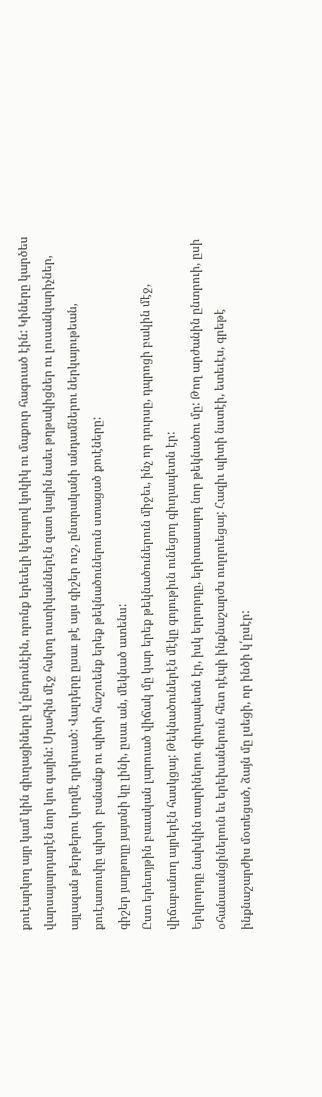քուէարկող այր կամ կին գիւղացիները կ՛ընդունէին, որոնք երեւելի կերպով կոկիկ ու մաքուր հագուած էին: Կիները կարծես վարսայարդարէն նոր կու գային: Սրահին մէջ հսկող ոստիկաններէն զատ կային նաեւ թղթակիցներ ու լուսանկարիչներ, այլազան թերթերու կողմէ ղրկուած: Վալդերը ըսաւ թէ այս գիշեր ուշ, ընտրականի անդամներու ներկայութեան, քուէատուփը պիտի  բանանք ու պիտի հաշուենք երեք թեկնածուներուն ստացած քուէները:
գիշեր յաղթողը յայտնի կը լինի, ըսաւ ան, մեկնած ատենս:
Ըստ երեւոյթին բաւական լարուած վիճակ մը կար երեք թեկնածուներուն միջեւ, ինչ որ դուրսը, դպրոցի բակին մէջ, վիճաբանող այրերէն հասկցայ: Թեկնածուներէն մէկը գոյութիւն ունեցող գիւղապետն էր:
Երկրորդը նախկին տարիներու գիւղապետն էր, իսկ երրորդը, երիտասարդ նոր թեկնածու մը: Թող արժանին ընտրուի, ըսի օհանաւանցիներուն եւ երեխաներուն հետ դէպի ինքնաշարժս ուղղուեցայ: Հազիւ պիտի նստէի, ետեւէս, գրեթէ ինքնաշարժիս մօտեցած, ձայն մը լսեցի, որ ինծի կ՛ըսէր: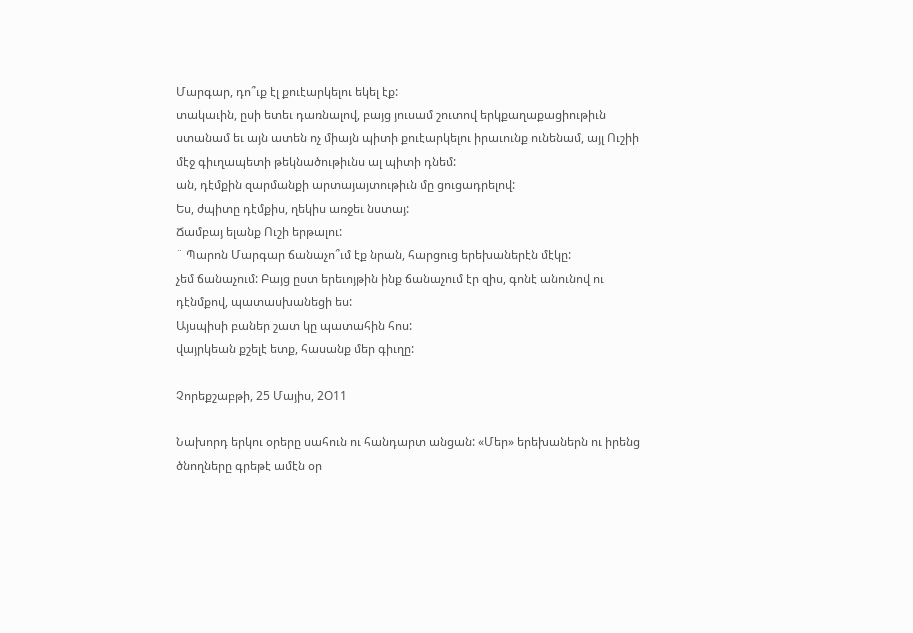Մարգար, դո՞ւք էլ քուէարկելու եկել էք:
տակաւին, ըսի ետեւ դառնալով, բայց յուսամ շուտով երկքաղաքացիութիւն ստանամ եւ այն ատեն ոչ միայն պիտի քուէարկելու իրաւունք ունենամ, այլ Ուշիի մէջ գիւղապետի թեկնածութիւնս ալ պիտի դնեմ:
ան, դէմքին զարմանքի արտայայտութիւն մը ցուցադրելով:
Ես, ժպիտը դէմքիս, ղեկիս առջեւ նստայ:
Ճամբայ ելանք Ուշի երթալու:
¨ Պարոն Մարգար ճանաչո՞ւմ էք նրան, հարցուց երեխաներէն մէկը:
չեմ ճանաչում: Բայց ըստ երեւոյթին ինք ճանաչում էր զիս, գոնէ անունով ու դէնմքով, պատասխանեցի ես:
Այսպիսի բաներ շատ կը պատահին հոս:
վայրկեան քշելէ ետք, հասանք մեր գիւղը:

Չորեքշաբթի, 25 Մայիս, 2Օ11

Նախորդ երկու օրերը սահուն ու հանդարտ անցան: «Մեր» երեխաներն ու իրենց ծնողները գրեթէ ամէն օր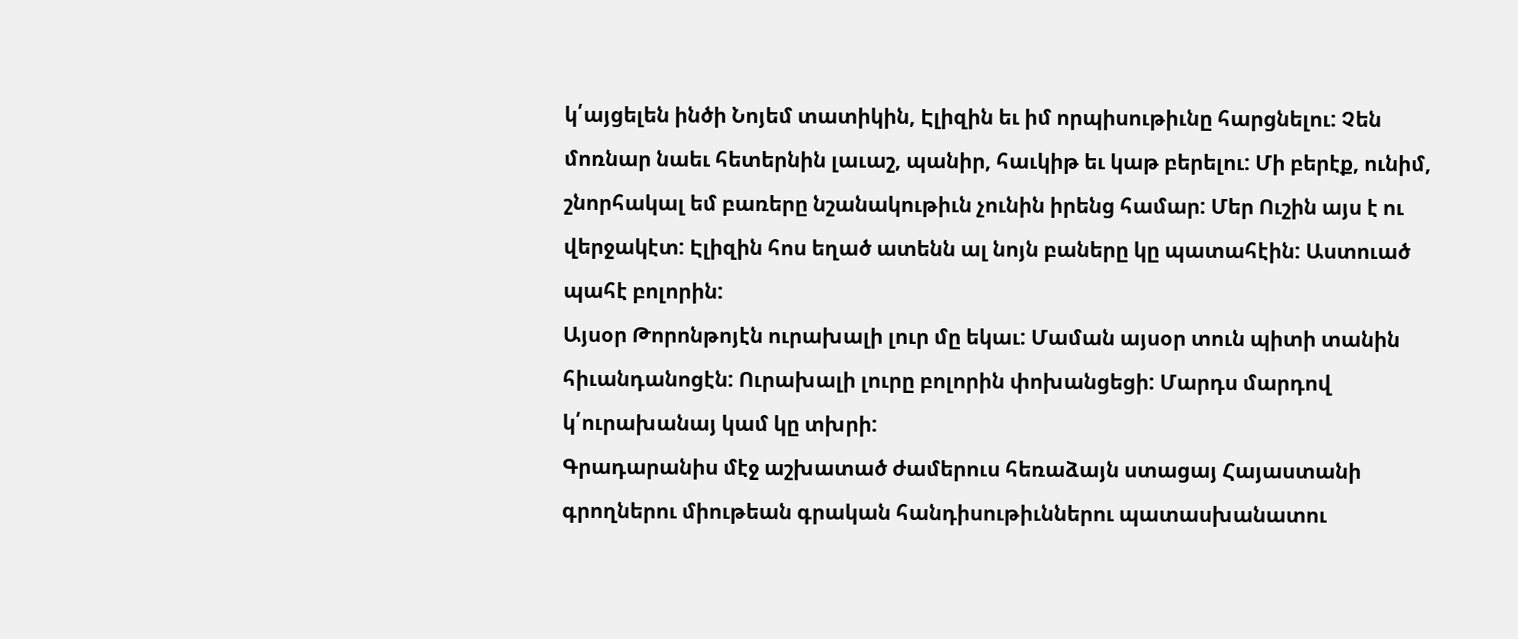կ՛այցելեն ինծի Նոյեմ տատիկին, Էլիզին եւ իմ որպիսութիւնը հարցնելու: Չեն մոռնար նաեւ հետերնին լաւաշ, պանիր, հաւկիթ եւ կաթ բերելու: Մի բերէք, ունիմ, շնորհակալ եմ բառերը նշանակութիւն չունին իրենց համար: Մեր Ուշին այս է ու վերջակէտ: Էլիզին հոս եղած ատենն ալ նոյն բաները կը պատահէին: Աստուած պահէ բոլորին:
Այսօր Թորոնթոյէն ուրախալի լուր մը եկաւ: Մաման այսօր տուն պիտի տանին հիւանդանոցէն: Ուրախալի լուրը բոլորին փոխանցեցի: Մարդս մարդով կ՛ուրախանայ կամ կը տխրի:
Գրադարանիս մէջ աշխատած ժամերուս հեռաձայն ստացայ Հայաստանի գրողներու միութեան գրական հանդիսութիւններու պատասխանատու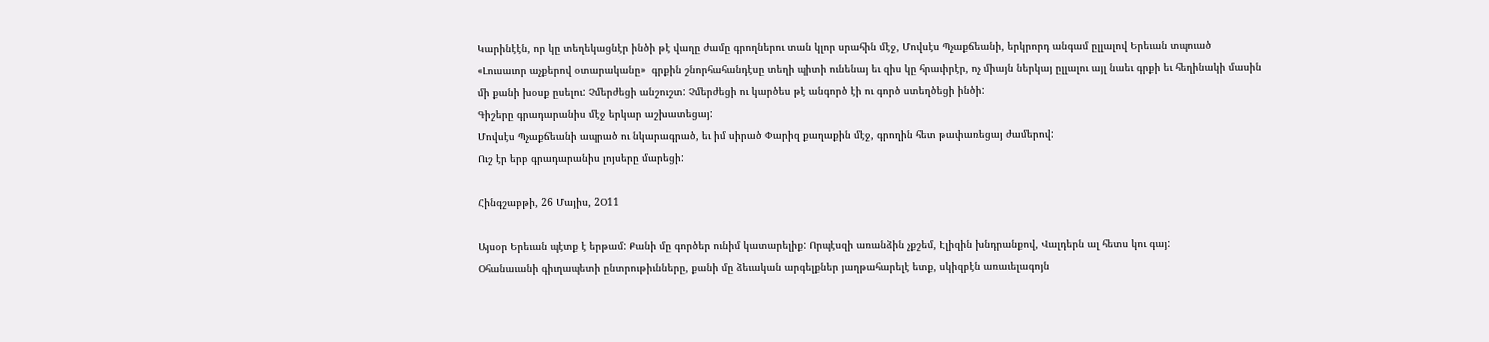Կարինէէն, որ կը տեղեկացնէր ինծի թէ վաղը ժամը գրողներու տան կլոր սրահին մէջ, Մովսէս Պչաքճեանի, երկրորդ անգամ ըլլալով Երեւան տպուած «Լուսաւոր աչքերով օտարականը»  գրքին շնորհահանդէսը տեղի պիտի ունենայ եւ զիս կը հրաւիրէր, ոչ միայն ներկայ ըլլալու այլ նաեւ գրքի եւ հեղինակի մասին մի քանի խօսք ըսելու: Չմերժեցի անշուշտ: Չմերժեցի ու կարծես թէ անգործ էի ու գործ ստեղծեցի ինծի:
Գիշերը գրադարանիս մէջ երկար աշխատեցայ:
Մովսէս Պչաքճեանի ապրած ու նկարագրած, եւ իմ սիրած Փարիզ քաղաքին մէջ, գրողին հետ թափառեցայ ժամերով:
Ուշ էր երբ գրադարանիս լոյսերը մարեցի:

Հինգշաբթի, 26 Մայիս, 2Օ11

Այսօր Երեւան պէտք է երթամ: Քանի մը գործեր ունիմ կատարելիք: Որպէսզի առանձին չքշեմ, Էլիզին խնդրանքով, Վալդերն ալ հետս կու գայ:
Օհանաւանի գիւղապետի ընտրութիւնները, քանի մը ձեւական արգելքներ յաղթահարելէ ետք, սկիզբէն առաւելագոյն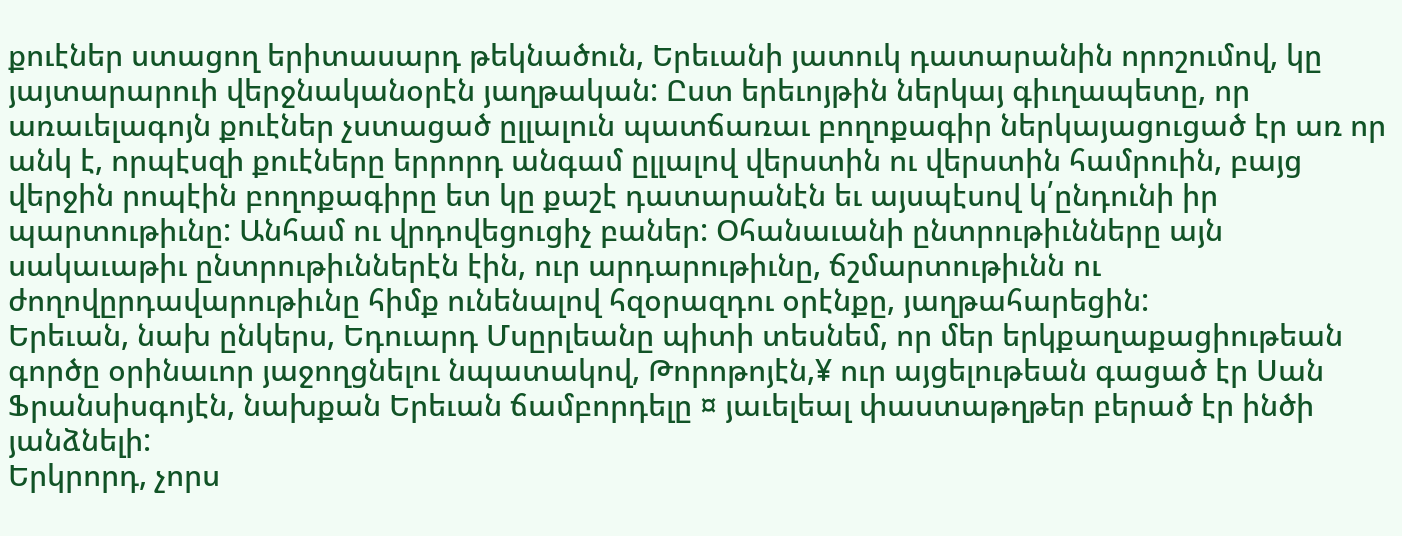քուէներ ստացող երիտասարդ թեկնածուն, Երեւանի յատուկ դատարանին որոշումով, կը յայտարարուի վերջնականօրէն յաղթական: Ըստ երեւոյթին ներկայ գիւղապետը, որ առաւելագոյն քուէներ չստացած ըլլալուն պատճառաւ բողոքագիր ներկայացուցած էր առ որ անկ է, որպէսզի քուէները երրորդ անգամ ըլլալով վերստին ու վերստին համրուին, բայց վերջին րոպէին բողոքագիրը ետ կը քաշէ դատարանէն եւ այսպէսով կ՛ընդունի իր պարտութիւնը: Անհամ ու վրդովեցուցիչ բաներ: Օհանաւանի ընտրութիւնները այն սակաւաթիւ ընտրութիւններէն էին, ուր արդարութիւնը, ճշմարտութիւնն ու ժողովըրդավարութիւնը հիմք ունենալով հզօրազդու օրէնքը, յաղթահարեցին:
Երեւան, նախ ընկերս, Եդուարդ Մսըրլեանը պիտի տեսնեմ, որ մեր երկքաղաքացիութեան գործը օրինաւոր յաջողցնելու նպատակով, Թորոթոյէն,¥ ուր այցելութեան գացած էր Սան Ֆրանսիսգոյէն, նախքան Երեւան ճամբորդելը ¤ յաւելեալ փաստաթղթեր բերած էր ինծի յանձնելի:
Երկրորդ, չորս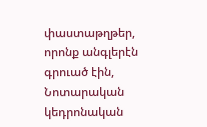փաստաթղթեր, որոնք անգլերէն գրուած էին, Նոտարական կեդրոնական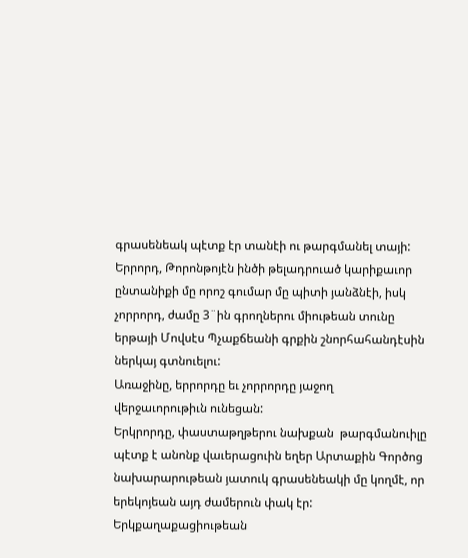գրասենեակ պէտք էր տանէի ու թարգմանել տայի: Երրորդ, Թորոնթոյէն ինծի թելադրուած կարիքաւոր ընտանիքի մը որոշ գումար մը պիտի յանձնէի, իսկ չորրորդ, ժամը 3¨ին գրողներու միութեան տունը երթայի Մովսէս Պչաքճեանի գրքին շնորհահանդէսին ներկայ գտնուելու:
Առաջինը, երրորդը եւ չորրորդը յաջող վերջաւորութիւն ունեցան:
Երկրորդը, փաստաթղթերու նախքան  թարգմանուիլը պէտք է անոնք վաւերացուին եղեր Արտաքին Գործոց նախարարութեան յատուկ գրասենեակի մը կողմէ, որ երեկոյեան այդ ժամերուն փակ էր:
Երկքաղաքացիութեան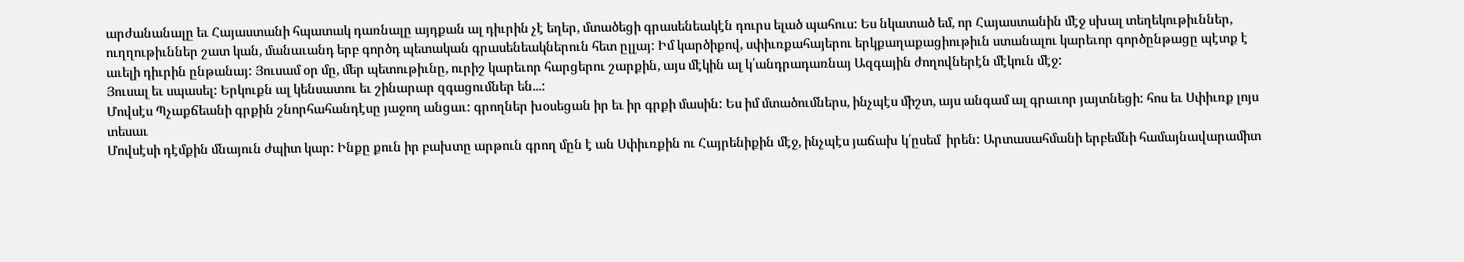արժանանալը եւ Հայաստանի հպատակ դառնալը այդքան ալ դիւրին չէ եղեր, մտածեցի գրասենեակէն դուրս ելած պահուս: Ես նկատած եմ, որ Հայաստանին մէջ սխալ տեղեկութիւններ, ուղղութիւններ շատ կան, մանաւանդ երբ գործդ պետական գրասենեակներուն հետ ըլլայ: Իմ կարծիքով, սփիւռքահայերու երկքաղաքացիութիւն ստանալու կարեւոր գործընթացը պէտք է աւելի դիւրին ընթանայ: Յուսամ օր մը, մեր պետութիւնը, ուրիշ կարեւոր հարցերու շարքին, այս մէկին ալ կ՛անդրադառնայ Ազգային ժողովներէն մէկուն մէջ:
Յուսալ եւ սպասել: Երկուքն ալ կենսատու եւ շինարար զգացումներ են...:
Մովսէս Պչաքճեանի գրքին շնորհահանդէսը յաջող անցաւ: գրողներ խօսեցան իր եւ իր գրքի մասին: Ես իմ մտածումներս, ինչպէս միշտ, այս անգամ ալ գրաւոր յայտնեցի: հոս եւ Սփիւռք լոյս տեսաւ
Մովսէսի դէմքին մնայուն ժպիտ կար: Ինքը քուն իր բախտը արթուն գրող մըն է ան Սփիւռքին ու Հայրենիքին մէջ, ինչպէս յաճախ կ՛ըսեմ  իրեն: Արտասահմանի երբեմնի համայնավարամիտ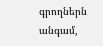գրողներն անգամ,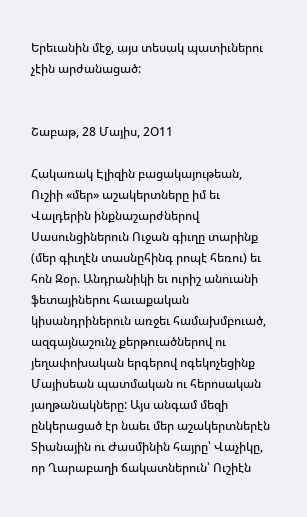Երեւանին մէջ, այս տեսակ պատիւներու չէին արժանացած:


Շաբաթ, 28 Մայիս, 2Օ11

Հակառակ Էլիզին բացակայութեան, Ուշիի «մեր» աշակերտները իմ եւ Վալդերին ինքնաշարժներով Սասունցիներուն Ուջան գիւղը տարինք (մեր գիւղէն տասնըհինգ րոպէ հեռու) եւ հոն Զօր. Անդրանիկի եւ ուրիշ անուանի ֆետայիներու հաւաքական կիսանդրիներուն առջեւ համախմբուած, ազգայնաշունչ քերթուածներով ու յեղափոխական երգերով ոգեկոչեցինք Մայիսեան պատմական ու հերոսական յաղթանակները: Այս անգամ մեզի ընկերացած էր նաեւ մեր աշակերտներէն Տիանային ու Ժասմինին հայրը՝ Վաչիկը, որ Ղարաբաղի ճակատներուն՝ Ուշիէն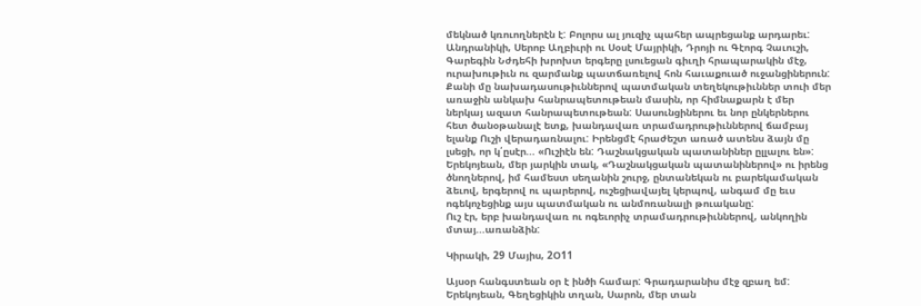մեկնած կռուողներէն է: Բոլորս ալ յուզիչ պահեր ապրեցանք արդարեւ: Անդրանիկի, Սերոբ Աղբիւրի ու Սօսէ Մայրիկի, Դրոյի ու Գէորգ Չաւուշի, Գարեգին Նժդեհի խրոխտ երգերը լսուեցան գիւղի հրապարակին մէջ, ուրախութիւն ու զարմանք պատճառելով հոն հաւաքուած ուջանցիներուն: Քանի մը նախադասութիւններով պատմական տեղեկութիւններ տուի մեր առաջին անկախ հանրապետութեան մասին, որ հիմնաքարն է մեր ներկայ ազատ հանրապետութեան: Սասունցիներու եւ նոր ընկերներու հետ ծանօթանալէ ետք, խանդավառ տրամադրութիւններով ճամբայ ելանք Ուշի վերադառնալու: Իրենցմէ հրաժեշտ առած ատենս ձայն մը լսեցի, որ կ՛ըսէր... «Ուշիէն են: Դաշնակցական պատանիներ ըլլալու են»:
Երեկոյեան, մեր յարկին տակ, «Դաշնակցական պատանիներով» ու իրենց ծնողներով, իմ համեստ սեղանին շուրջ, ընտանեկան ու բարեկամական ձեւով, երգերով ու պարերով, ուշեցիավայել կերպով, անգամ մը եւս ոգեկոչեցինք այս պատմական ու անմոռանալի թուականը:
Ուշ էր, երբ խանդավառ ու ոգեւորիչ տրամադրութիւններով, անկողին մտայ...առանձին:

Կիրակի, 29 Մայիս, 2Օ11

Այսօր հանգստեան օր է ինծի համար: Գրադարանիս մէջ զբաղ եմ: Երեկոյեան, Գեղեցիկին տղան, Սարոն, մեր տան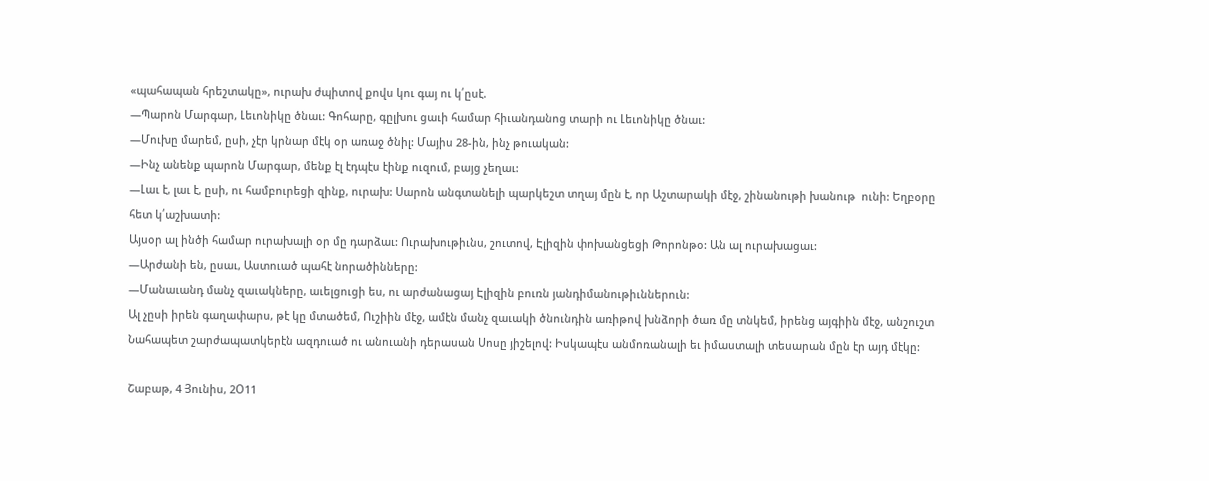«պահապան հրեշտակը», ուրախ ժպիտով քովս կու գայ ու կ՛ըսէ.
—Պարոն Մարգար, Լեւոնիկը ծնաւ: Գոհարը, գըլխու ցաւի համար հիւանդանոց տարի ու Լեւոնիկը ծնաւ:
—Մուխը մարեմ, ըսի, չէր կրնար մէկ օր առաջ ծնիլ: Մայիս 28-ին, ինչ թուական:
—Ինչ անենք պարոն Մարգար, մենք էլ էդպէս էինք ուզում, բայց չեղաւ:
—Լաւ է, լաւ է, ըսի, ու համբուրեցի զինք, ուրախ: Սարոն անգտանելի պարկեշտ տղայ մըն է, որ Աշտարակի մէջ, շինանութի խանութ  ունի: Եղբօրը հետ կ՛աշխատի:
Այսօր ալ ինծի համար ուրախալի օր մը դարձաւ: Ուրախութիւնս, շուտով, Էլիզին փոխանցեցի Թորոնթօ: Ան ալ ուրախացաւ:
—Արժանի են, ըսաւ, Աստուած պահէ նորածինները:
—Մանաւանդ մանչ զաւակները, աւելցուցի ես, ու արժանացայ Էլիզին բուռն յանդիմանութիւններուն:
Ալ չըսի իրեն գաղափարս, թէ կը մտածեմ, Ուշիին մէջ, ամէն մանչ զաւակի ծնունդին առիթով խնձորի ծառ մը տնկեմ, իրենց այգիին մէջ, անշուշտ Նահապետ շարժապատկերէն ազդուած ու անուանի դերասան Սոսը յիշելով: Իսկապէս անմոռանալի եւ իմաստալի տեսարան մըն էր այդ մէկը:

Շաբաթ, 4 Յունիս, 2Օ11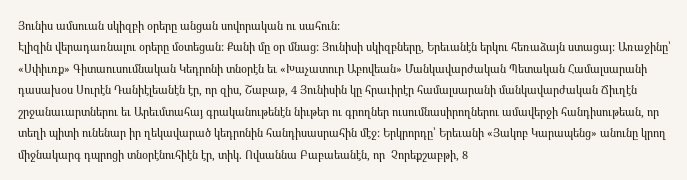Յունիս ամսուան սկիզբի օրերը անցան սովորական ու սահուն:
Էլիզին վերադառնալու օրերը մօտեցան: Քանի մը օր մնաց: Յունիսի սկիզբները, Երեւանէն երկու հեռաձայն ստացայ: Առաջինը՝  «Սփիւռք» Գիտաուսումնական Կեդրոնի տնօրէն եւ «Խաչատուր Աբովեան» Մանկավարժական Պետական Համալսարանի դասախօս Սուրէն Դանիէլեանէն էր, որ զիս, Շաբաթ, 4 Յունիսին կը հրաւիրէր համալսարանի մանկավարժական Ճիւղէն շրջանաւարտներու եւ Արեւմտահայ գրականութենէն նիւթեր ու գրողներ ուսումնասիրողներու ամավերջի հանդիսութեան, որ տեղի պիտի ունենար իր ղեկավարած կեդրոնին հանդիսասրահին մէջ: Երկրորդը՝ Երեւանի «Յակոբ Կարապենց» անունը կրող միջնակարգ դպրոցի տնօրէնուհիէն էր, տիկ. Ովսաննա Բաբաեանէն, որ  Չորեքշաբթի, 8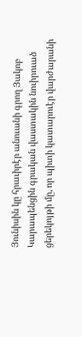Յունիսին կը հրաւիրէր անուանի գրող Յակոբ Կարապենցին գրական վաստակին նուիրուած ցերեկոյթի մը, որ պիտի կատարուէր վարժարանի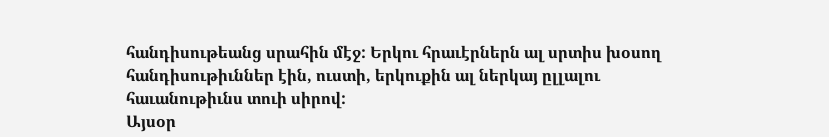հանդիսութեանց սրահին մէջ: Երկու հրաւէրներն ալ սրտիս խօսող հանդիսութիւններ էին, ուստի, երկուքին ալ ներկայ ըլլալու հաւանութիւնս տուի սիրով:
Այսօր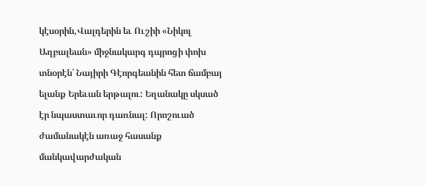կէսօրին,Վալդերին եւ Ուշիի «Նիկոլ Աղբալեան» միջնակարգ դպրոցի փոխ տնօրէն՝ Նայիրի Գէորգեանին հետ ճամբայ ելանք Երեւան երթալու: Եղանակը սկսած էր նպաստաւոր դառնալ: Որոշուած ժամանակէն առաջ հասանք մանկավարժական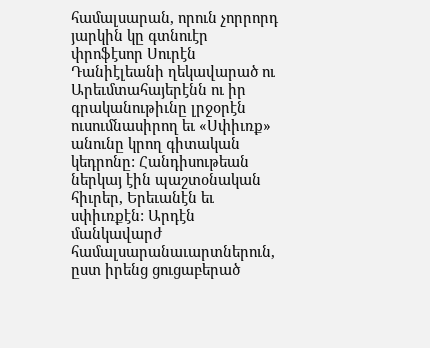համալսարան, որուն չորրորդ յարկին կը գտնուէր փրոֆէսոր Սուրէն Դանիէլեանի ղեկավարած ու Արեւմտահայերէնն ու իր գրականութիւնը լրջօրէն ուսումնասիրող եւ «Սփիւռք» անունը կրող գիտական կեդրոնը: Հանդիսութեան ներկայ էին պաշտօնական հիւրեր, Երեւանէն եւ սփիւռքէն: Արդէն մանկավարժ համալսարանաւարտներուն, ըստ իրենց ցուցաբերած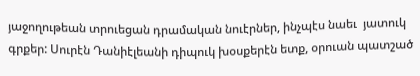յաջողութեան տրուեցան դրամական նուէրներ, ինչպէս նաեւ  յատուկ գրքեր: Սուրէն Դանիէլեանի դիպուկ խօսքերէն ետք, օրուան պատշած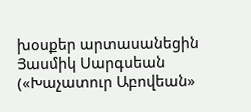խօսքեր արտասանեցին Յասմիկ Սարգսեան («Խաչատուր Աբովեան»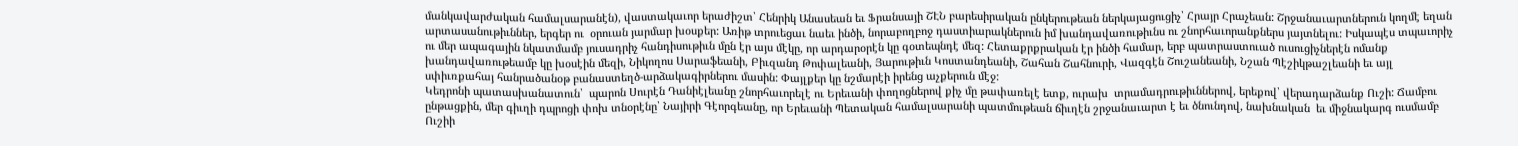մանկավարժական համալսարանէն), վաստակաւոր երաժիշտ՝ Հենրիկ Անասեան եւ Ֆրանսայի ՇԷՆ բարեսիրական ընկերութեան ներկայացուցիչ՝ Հրայր Հրաչեան: Շրջանաւարտներուն կողմէ եղան արտասանութիւններ, երգեր ու  օրուան յարմար խօսքեր: Առիթ տրուեցաւ նաեւ ինծի, նորաբողբոջ դաստիարակներուն իմ խանդավառութիւնս ու շնորհաւորանքներս յայտնելու: Իսկապէս տպաւորիչ ու մեր ապագային նկատմամբ յուսադրիչ հանդիսութիւն մըն էր այս մէկը, որ արդարօրէն կը գօտեպնդէ մեզ: Հետաքրքրական էր ինծի համար, երբ պատրաստուած ուսուցիչներէն ոմանք խանդավառութեամբ կը խօսէին մեզի, Նիկողոս Սարաֆեանի, Բիւզանդ Թոփալեանի, Յարութիւն Կոստանդեանի, Շահան Շահնուրի, Վազգէն Շուշանեանի, Նշան Պէշիկթաշլեանի եւ այլ սփիւռքահայ հանրածանօթ բանաստեղծ-արձակագիրներու մասին: Փայլքեր կը նշմարէի իրենց աչքերուն մէջ:
Կեդրոնի պատասխանատուն՝  պարոն Սուրէն Դանիէլեանը շնորհաւորելէ ու Երեւանի փողոցներով քիչ մը թափառելէ ետք, ուրախ  տրամադրութիւններով, երեքով՝ վերադարձանք Ուշի: Ճամբու ընթացքին, մեր գիւղի դպրոցի փոխ տնօրէնը՝ Նայիրի Գէորգեանը, որ Երեւանի Պետական համալսարանի պատմութեան ճիւղէն շրջանաւարտ է եւ ծնունդով, նախնական  եւ միջնակարգ ուսմամբ Ուշիի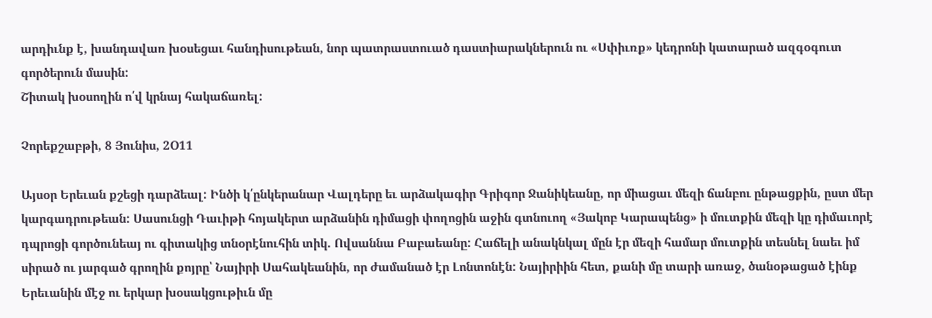արդիւնք է, խանդավառ խօսեցաւ հանդիսութեան, նոր պատրաստուած դաստիարակներուն ու «Սփիւռք» կեդրոնի կատարած ազգօգուտ գործերուն մասին:
Շիտակ խօսողին ո՛վ կրնայ հակաճառել:

Չորեքշաբթի, 8 Յունիս, 2Օ11

Այսօր Երեւան քշեցի դարձեալ: Ինծի կ՛ընկերանար Վալդերը եւ արձակագիր Գրիգոր Ջանիկեանը, որ միացաւ մեզի ճանբու ընթացքին, ըստ մեր կարգադրութեան: Սասունցի Դաւիթի հոյակերտ արձանին դիմացի փողոցին աջին գտնուող «Յակոբ Կարապենց» ի մուտքին մեզի կը դիմաւորէ դպրոցի գործունեայ ու գիտակից տնօրէնուհին տիկ. Ովսաննա Բաբաեանը: Հաճելի անակնկալ մըն էր մեզի համար մուտքին տեսնել նաեւ իմ սիրած ու յարգած գրողին քոյրը՝ Նայիրի Սահակեանին, որ ժամանած էր Լոնտոնէն: Նայիրիին հետ, քանի մը տարի առաջ, ծանօթացած էինք Երեւանին մէջ ու երկար խօսակցութիւն մը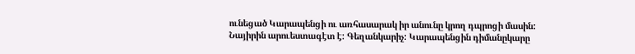ունեցած Կարապենցի ու առհասարակ իր անունը կրող դպրոցի մասին: Նայիրին արուեստագէտ է: Գեղանկարիչ: Կարապենցին դիմանըկարը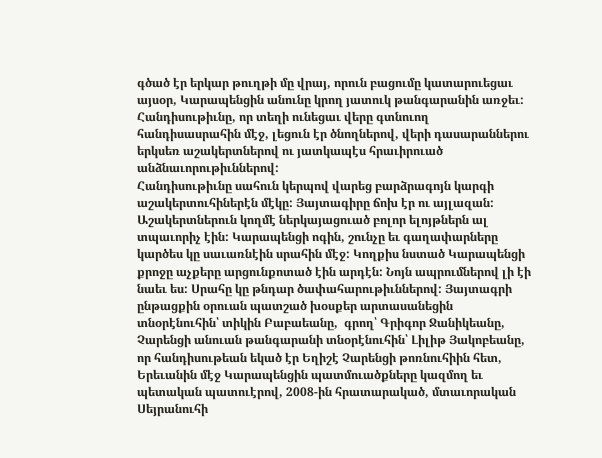գծած էր երկար թուղթի մը վրայ, որուն բացումը կատարուեցաւ այսօր, Կարապենցին անունը կրող յատուկ թանգարանին առջեւ:   Հանդիսութիւնը, որ տեղի ունեցաւ վերը գտնուող հանդիսասրահին մէջ, լեցուն էր ծնողներով, վերի դասարաններու երկսեռ աշակերտներով ու յատկապէս հրաւիրուած անձնաւորութիւններով:
Հանդիսութիւնը սահուն կերպով վարեց բարձրագոյն կարգի աշակերտուհիներէն մէկը: Յայտագիրը ճոխ էր ու այլազան: Աշակերտներուն կողմէ ներկայացուած բոլոր ելոյթներն ալ տպաւորիչ էին: Կարապենցի ոգին, շունչը եւ գաղափարները կարծես կը սաւառնէին սրահին մէջ: Կողքիս նստած Կարապենցի քրոջը աչքերը արցունքոտած էին արդէն: Նոյն ապրումներով լի էի նաեւ ես: Սրահը կը թնդար ծափահարութիւններով: Յայտագրի ընթացքին օրուան պատշած խօսքեր արտասանեցին տնօրէնուհին՝ տիկին Բաբաեանը,  գրող՝ Գրիգոր Ջանիկեանը, Չարենցի անուան թանգարանի տնօրէնուհին՝ Լիլիթ Յակոբեանը, որ հանդիսութեան եկած էր Եղիշէ Չարենցի թոռնուհիին հետ, Երեւանին մէջ Կարապենցին պատմուածքները կազմող եւ պետական պատուէրով, 2008-ին հրատարակած, մտաւորական Սեյրանուհի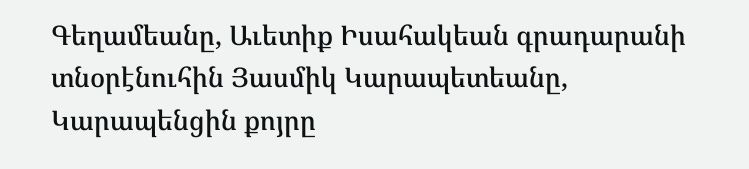Գեղամեանը, Աւետիք Իսահակեան գրադարանի տնօրէնուհին Յասմիկ Կարապետեանը, Կարապենցին քոյրը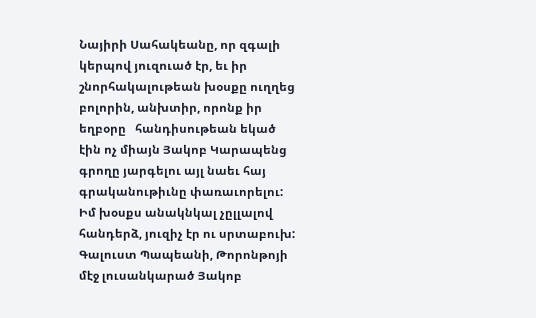Նայիրի Սահակեանը, որ զգալի կերպով յուզուած էր, եւ իր շնորհակալութեան խօսքը ուղղեց բոլորին, անխտիր, որոնք իր եղբօրը   հանդիսութեան եկած էին ոչ միայն Յակոբ Կարապենց գրողը յարգելու այլ նաեւ հայ գրականութիւնը փառաւորելու: Իմ խօսքս անակնկալ չըլլալով հանդերձ, յուզիչ էր ու սրտաբուխ: Գալուստ Պապեանի, Թորոնթոյի մէջ լուսանկարած Յակոբ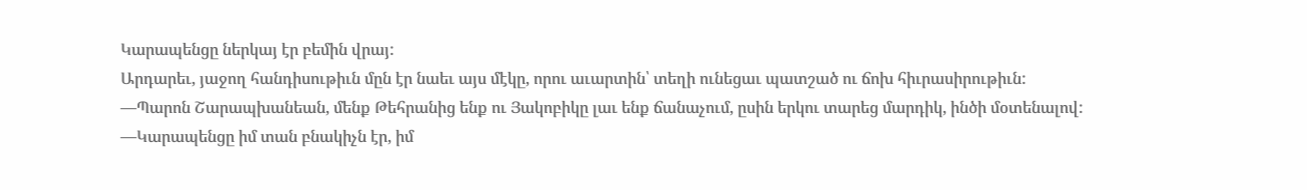Կարապենցը ներկայ էր բեմին վրայ:
Արդարեւ, յաջող հանդիսութիւն մըն էր նաեւ այս մէկը, որու աւարտին՝ տեղի ունեցաւ պատշած ու ճոխ հիւրասիրութիւն:
—Պարոն Շարապխանեան, մենք Թեհրանից ենք ու Յակոբիկը լաւ ենք ճանաչում, ըսին երկու տարեց մարդիկ, ինծի մօտենալով:
—Կարապենցը իմ տան բնակիչն էր, իմ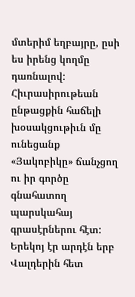մտերիմ եղբայրը, ըսի ես իրենց կողմը դառնալով:
Հիւրասիրութեան ընթացքին հաճելի խօսակցութիւն մը ունեցանք «Յակոբիկը» ճանչցող ու իր գործը գնահատող պարսկահայ գրասէրներու հէտ: Երեկոյ էր արդէն երբ Վալդերին հետ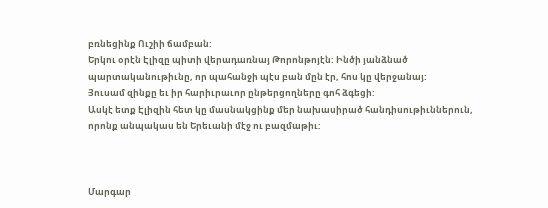բռնեցինք Ուշիի ճամբան:
Երկու օրէն Էլիզը պիտի վերադառնայ Թորոնթոյէն: Ինծի յանձնած պարտականութիւնը, որ պահանջի պէս բան մըն էր, հոս կը վերջանայ:
Յուսամ զինքը եւ իր հարիւրաւոր ընթերցողները գոհ ձգեցի:
Ասկէ ետք Էլիզին հետ կը մասնակցինք մեր նախասիրած հանդիսութիւններուն, որոնք անպակաս են Երեւանի մէջ ու բազմաթիւ:



Մարգար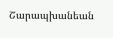Շարապխանեան